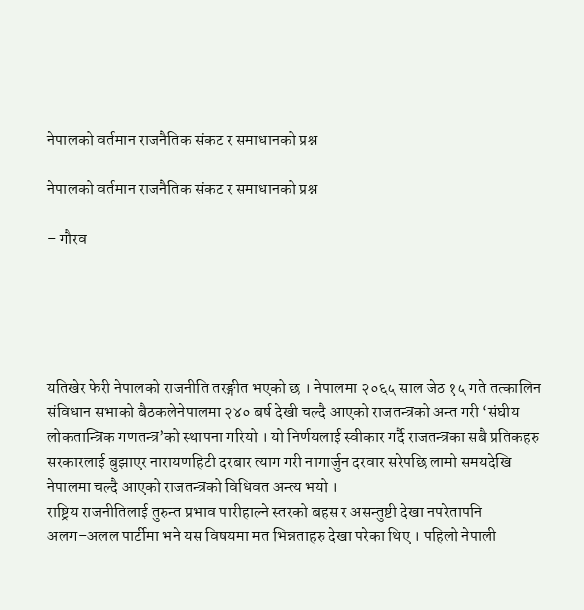नेपालको वर्तमान राजनैतिक संकट र समाधानको प्रश्न

नेपालको वर्तमान राजनैतिक संकट र समाधानको प्रश्न

– गौरव





यतिखेर फेरी नेपालको राजनीति तरङ्गीत भएको छ । नेपालमा २०६५ साल जेठ १५ गते तत्कालिन संविधान सभाको बैठकलेनेपालमा २४० बर्ष देखी चल्दै आएको राजतन्त्रको अन्त गरी ‘संघीय लोकतान्त्रिक गणतन्त्र’को स्थापना गरियो । यो निर्णयलाई स्वीकार गर्दै राजतन्त्रका सबै प्रतिकहरु सरकारलाई बुझाएर नारायणहिटी दरबार त्याग गरी नागार्जुन दरवार सरेपछि लामो समयदेखि नेपालमा चल्दै आएको राजतन्त्रको विधिवत अन्त्य भयो ।
राष्ट्रिय राजनीतिलाई तुरुन्त प्रभाव पारीहाल्ने स्तरको बहस र असन्तुष्टी देखा नपरेतापनि अलग–अलल पार्टीमा भने यस विषयमा मत भिन्नताहरु देखा परेका थिए । पहिलो नेपाली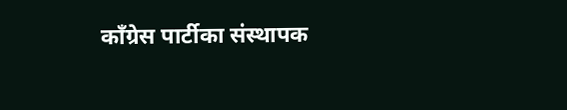काँग्रेस पार्टीका संस्थापक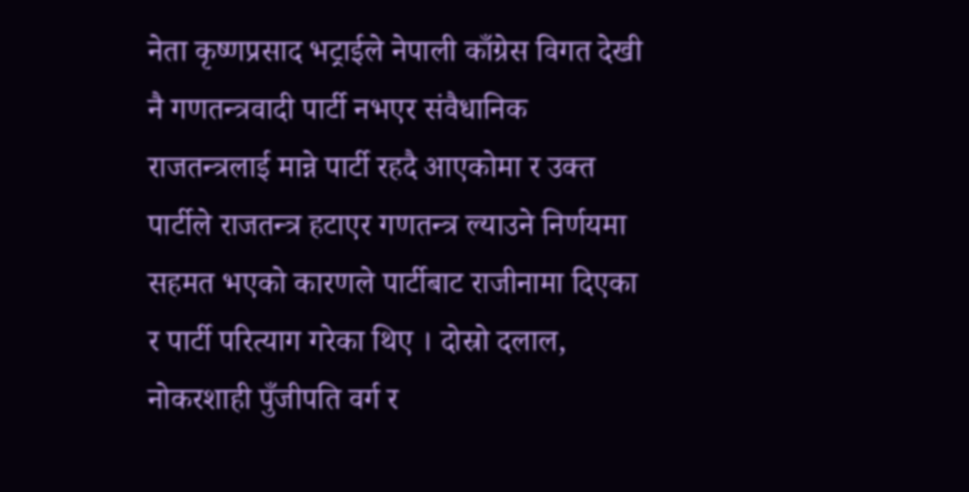नेता कृष्णप्रसाद भट्राईले नेपाली काँग्रेस विगत देखी नै गणतन्त्रवादी पार्टी नभएर संवैधानिक राजतन्त्रलाई मान्ने पार्टी रहदै आएकोमा र उक्त पार्टीले राजतन्त्र हटाएर गणतन्त्र ल्याउने निर्णयमा सहमत भएको कारणले पार्टीबाट राजीनामा दिएका र पार्टी परित्याग गरेका थिए । दोस्रो दलाल, नोकरशाही पुँजीपति वर्ग र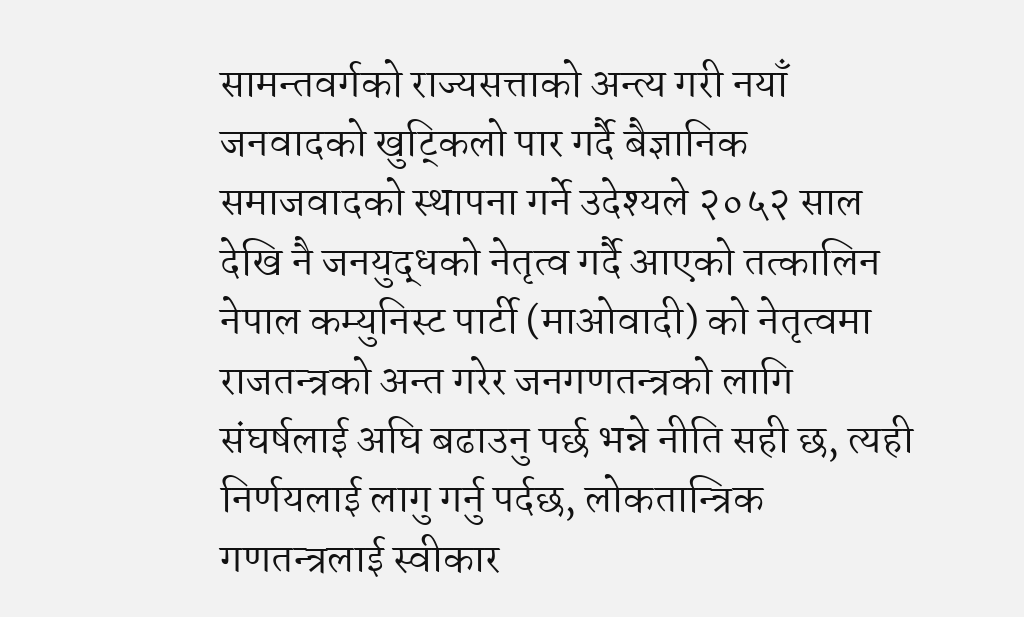सामन्तवर्गको राज्यसत्ताको अन्त्य गरी नयाँ जनवादको खुट्किलो पार गर्दै बैज्ञानिक समाजवादको स्थापना गर्ने उदेश्यले २०५२ साल देखि नै जनयुद्धको नेतृत्व गर्दै आएको तत्कालिन नेपाल कम्युनिस्ट पार्टी (माओवादी) को नेतृत्वमा राजतन्त्रको अन्त गरेर जनगणतन्त्रको लागि संघर्षलाई अघि बढाउनु पर्छ भन्ने नीति सही छ, त्यही निर्णयलाई लागु गर्नु पर्दछ, लोकतान्त्रिक गणतन्त्रलाई स्वीकार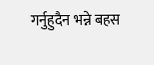गर्नुहुदैन भन्ने बहस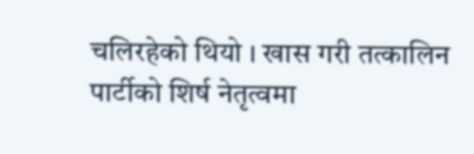चलिरहेको थियो । खास गरी तत्कालिन पार्टीको शिर्ष नेतृत्वमा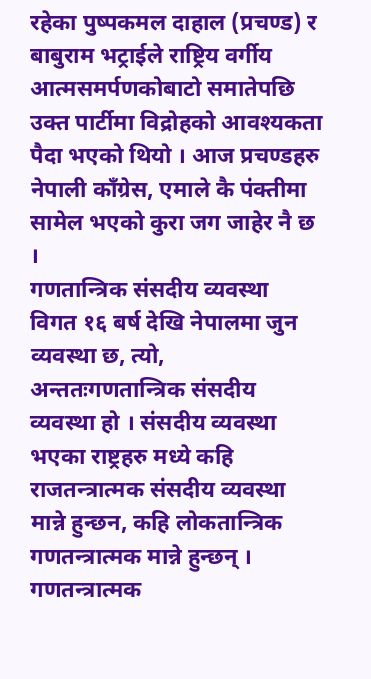रहेका पुष्पकमल दाहाल (प्रचण्ड) र बाबुराम भट्राईले राष्ट्रिय वर्गीय आत्मसमर्पणकोबाटो समातेपछि उक्त पार्टीमा विद्रोहको आवश्यकता पैदा भएको थियो । आज प्रचण्डहरु नेपाली काँग्रेस, एमाले कै पंक्तीमा सामेल भएको कुरा जग जाहेर नै छ ।
गणतान्त्रिक संसदीय व्यवस्था
विगत १६ बर्ष देखि नेपालमा जुन व्यवस्था छ, त्यो, अन्ततःगणतान्त्रिक संसदीय व्यवस्था हो । संसदीय व्यवस्था भएका राष्ट्रहरु मध्ये कहि राजतन्त्रात्मक संसदीय व्यवस्था मान्ने हुन्छन, कहि लोकतान्त्रिक गणतन्त्रात्मक मान्ने हुन्छन् । गणतन्त्रात्मक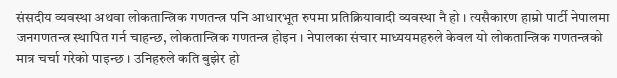संसदीय व्यवस्था अथवा लोकतान्त्रिक गणतन्त्र पनि आधारभूत रुपमा प्रतिक्रियावादी व्यवस्था नै हो । त्यसैकारण हाम्रो पार्टी नेपालमा जनगणतन्त्र स्थापित गर्न चाहन्छ, लोकतान्त्रिक गणतन्त्र होइन । नेपालका संचार माध्ययमहरुले केवल यो लोकतान्त्रिक गणतन्त्रको मात्र चर्चा गरेको पाइन्छ । उनिहरुले कति बुझेर हो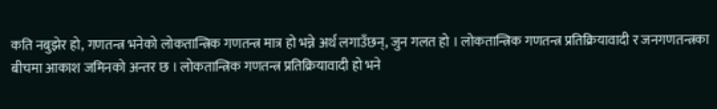कति नबुझेर हो, गणतन्त्र भनेको लोकतान्त्रिक गणतन्त्र मात्र हो भन्ने अर्थ लगाउँछन्, जुन गलत हो । लोकतान्त्रिक गणतन्त्र प्रतिक्रियावादी र जनगणतन्त्रका बीचमा आकाश जमिनको अन्तर छ । लोकतान्त्रिक गणतन्त्र प्रतिक्रियावादी हो भने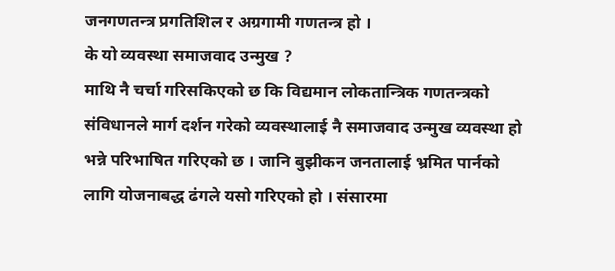जनगणतन्त्र प्रगतिशिल र अग्रगामी गणतन्त्र हो ।
के यो व्यवस्था समाजवाद उन्मुख ?
माथि नै चर्चा गरिसकिएको छ कि विद्यमान लोकतान्त्रिक गणतन्त्रको संविधानले मार्ग दर्शन गरेको व्यवस्थालाई नै समाजवाद उन्मुख व्यवस्था हो भन्ने परिभाषित गरिएको छ । जानि बुझीकन जनतालाई भ्रमित पार्नको लागि योजनाबद्ध ढंगले यसो गरिएको हो । संसारमा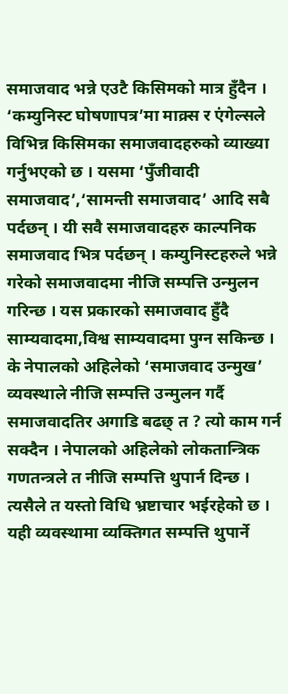समाजवाद भन्ने एउटै किसिमको मात्र हुँदैन । ‘कम्युनिस्ट घोषणापत्र’मा माक्र्स र एंगेल्सले विभिन्न किसिमका समाजवादहरुको व्याख्या गर्नुभएको छ । यसमा ‘पुँजीवादी समाजवाद’,‘सामन्ती समाजवाद’ आदि सबै पर्दछन् । यी सवै समाजवादहरु काल्पनिक समाजवाद भित्र पर्दछन् । कम्युनिस्टहरुले भन्ने गरेको समाजवादमा नीजि सम्पत्ति उन्मुलन गरिन्छ । यस प्रकारको समाजवाद हुँदै साम्यवादमा,विश्व साम्यवादमा पुग्न सकिन्छ । के नेपालको अहिलेको ‘समाजवाद उन्मुख’ व्यवस्थाले नीजि सम्पत्ति उन्मुलन गर्दै समाजवादतिर अगाडि बढछ् त ? त्यो काम गर्न सक्दैन । नेपालको अहिलेको लोकतान्त्रिक गणतन्त्रले त नीजि सम्पत्ति थुपार्न दिन्छ । त्यसैले त यस्तो विधि भ्रष्टाचार भईरहेको छ । यही व्यवस्थामा व्यक्तिगत सम्पत्ति थुपार्ने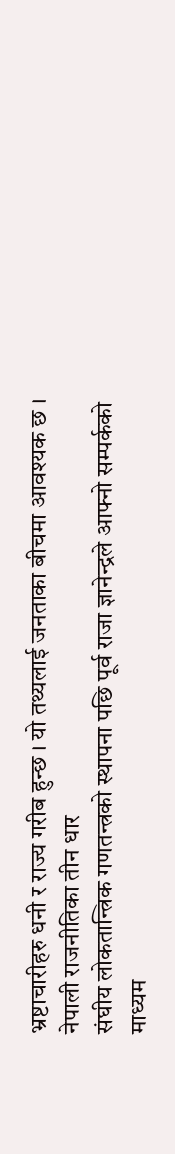भ्रष्टाचारीहरु धनी र राज्य गरीब हुन्छ । यो तथ्यलाई जनताका बीचमा आवश्यक छ ।
नेपाली राजनीतिका तीन धार
संघीय लोकतान्त्रिक गणतन्त्रको स्थापना पछि पूर्व राजा ज्ञानेन्द्रले आफ्नो सम्पर्कको माध्यम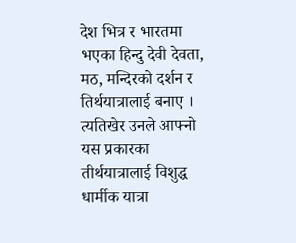देश भित्र र भारतमा भएका हिन्दु देवी देवता, मठ, मन्दिरको दर्शन र तिर्थयात्रालाई बनाए । त्यतिखेर उनले आफ्नो यस प्रकारका तीर्थयात्रालाई विशुद्ध धार्मीक यात्रा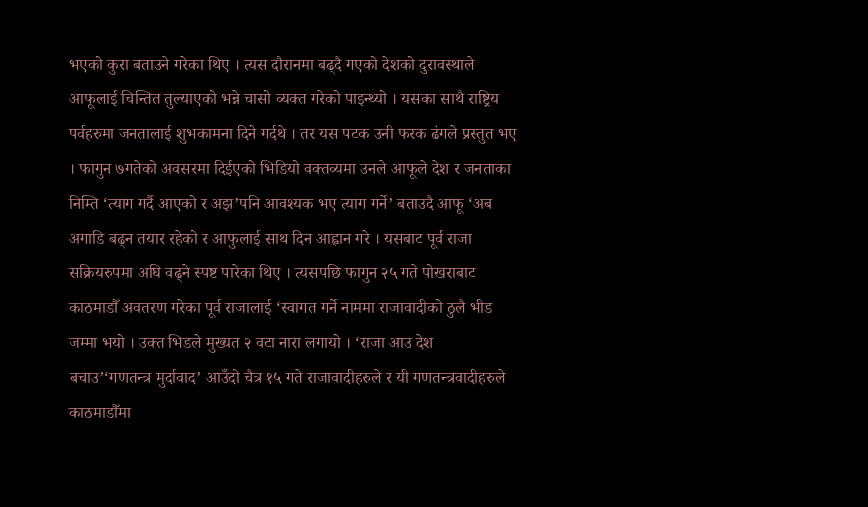भएको कुरा बताउने गरेका थिए । त्यस दौरानमा बढ्दै गएको देशको दुरावस्थाले आफूलाई चिन्तित तुल्याएको भन्ने चासो व्यक्त गरेको पाइन्थ्यो । यसका साथै राष्ट्रिय पर्वहरुमा जनतालाई शुभकामना दिने गर्दथे । तर यस पटक उनी फरक ढंगले प्रस्तुत भए । फागुन ७गतेको अवसरमा दिईएको भिडियो वक्तव्यमा उनले आफूले देश र जनताका निम्ति ‘त्याग गर्दै आएको र अझ’पनि आवश्यक भए त्याग गर्ने’ बताउदै आफू ‘अब अगाडि बढ्न तयार रहेको र आफुलाई साथ दिन आह्वान गरे । यसबाट पूर्व राजा सक्रियरुपमा अघि वढ्ने स्पष्ट पारेका थिए । त्यसपछि फागुन २५ गते पोखराबाट काठमाडौँ अवतरण गरेका पूर्व राजालाई ‘स्वागत गर्ने नाममा राजावादीको ठुलै भीड जम्मा भयो । उक्त भिडले मुख्यत २ वटा नारा लगायो । ‘राजा आउ देश बचाउ’‘गणतन्त्र मुर्दावाद’ आउँदो चैत्र १५ गते राजावादीहरुले र यी गणतन्त्रवादीहरुले काठमाडौँमा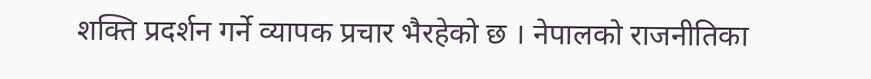शक्ति प्रदर्शन गर्ने व्यापक प्रचार भैरहेको छ । नेपालको राजनीतिका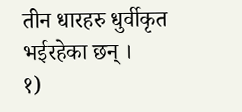तीन धारहरु धुर्वीकृत भईरहेका छन् ।
१)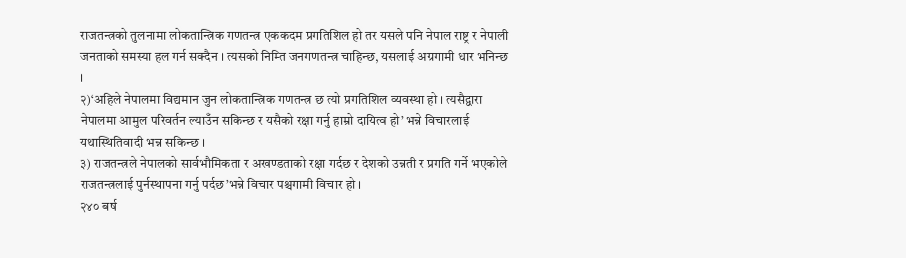राजतन्त्रको तुलनामा लोकतान्त्रिक गणतन्त्र एककदम प्रगतिशिल हो तर यसले पनि नेपाल राष्ट्र र नेपाली जनताको समस्या हल गर्न सक्दैन । त्यसको निम्ति जनगणतन्त्र चाहिन्छ, यसलाई अग्रगामी धार भनिन्छ ।
२)‘अहिले नेपालमा विद्यमान जुन लोकतान्त्रिक गणतन्त्र छ त्यो प्रगतिशिल व्यवस्था हो । त्यसैद्वारा नेपालमा आमुल परिवर्तन ल्याउँन सकिन्छ र यसैको रक्षा गर्नु हाम्रो दायित्व हो’ भन्ने विचारलाई यथास्थितिवादी भन्न सकिन्छ ।
३) राजतन्त्रले नेपालको सार्वभौमिकता र अखण्डताको रक्षा गर्दछ र देशको उन्नती र प्रगति गर्ने भएकोले राजतन्त्रलाई पुर्नस्थापना गर्नु पर्दछ’भन्ने विचार पश्चगामी विचार हो ।
२४० बर्ष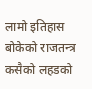लामो इतिहास बोकेको राजतन्त्र कसैको लहडको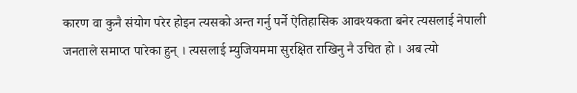कारण वा कुनै संयोग परेर होइन त्यसको अन्त गर्नु पर्ने ऐतिहासिक आवश्यकता बनेर त्यसलाई नेपाली जनताले समाप्त पारेका हुन् । त्यसलाई म्युजियममा सुरक्षित राखिनु नै उचित हो । अब त्यो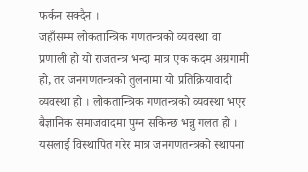फर्कन सक्दैन ।
जहाँसम्म लोकतान्त्रिक गणतन्त्रको व्यवस्था वा प्रणाली हो यो राजतन्त्र भन्दा मात्र एक कदम अग्रगामी हो, तर जनगणतन्त्रको तुलनामा यो प्रतिक्रियावादी व्यवस्था हो । लोकतान्त्रिक गणतन्त्रको व्यवस्था भएर बैज्ञानिक समाजवादमा पुग्न सकिन्छ भन्नु गलत हो । यसलाई विस्थापित गरेर मात्र जनगणतन्त्रको स्थापना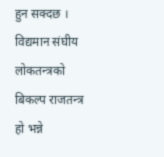हुन सक्दछ ।
विद्यमान संघीय लोकतन्त्रको बिकल्प राजतन्त्र हो भन्ने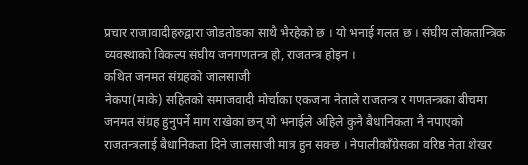प्रचार राजावादीहरुद्वारा जोडतोडका साथै भैरहेको छ । यो भनाई गलत छ । संघीय लोकतान्त्रिक व्यवस्थाको विकल्प संघीय जनगणतन्त्र हो, राजतन्त्र होइन ।
कथित जनमत संग्रहको जालसाजी
नेकपा(माके) सहितको समाजवादी मोर्चाका एकजना नेताले राजतन्त्र र गणतन्त्रका बीचमा जनमत संग्रह हुनुपर्ने माग राखेका छन् यो भनाईले अहिले कुनै बैधानिकता नै नपाएको राजतन्त्रलाई बैधानिकता दिने जालसाजी मात्र हुन सक्छ । नेपालीकाँग्रेसका वरिष्ठ नेता शेखर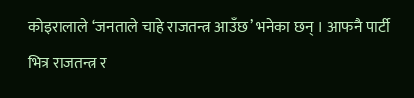कोइरालाले ‘जनताले चाहे राजतन्त्र आउँछ’ भनेका छन् । आफनै पार्टी भित्र राजतन्त्र र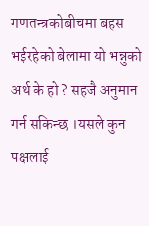गणतन्त्रकोबीचमा बहस भईरहेको बेलामा यो भन्नुको अर्थ के हो ? सहजै अनुमान गर्न सकिन्छ ।यसले कुन पक्षलाई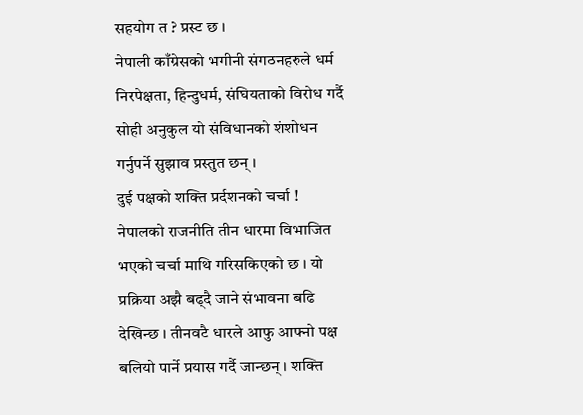सहयोग त ? प्रस्ट छ ।
नेपाली काँग्रेसको भगीनी संगठनहरुले धर्म निरपेक्षता, हिन्दुधर्म, संघियताको विरोध गर्दै सोही अनुकुल यो संविधानको शंशोधन गर्नुपर्ने सुझाव प्रस्तुत छन् ।
दुई पक्षको शक्ति प्रर्दशनको चर्चा !
नेपालको राजनीति तीन धारमा विभाजित भएको चर्चा माथि गरिसकिएको छ । यो प्रक्रिया अझै बढ्दै जाने संभावना बढि देखिन्छ । तीनवटै धारले आफु आफ्नो पक्ष बलियो पार्ने प्रयास गर्दै जान्छन् । शक्ति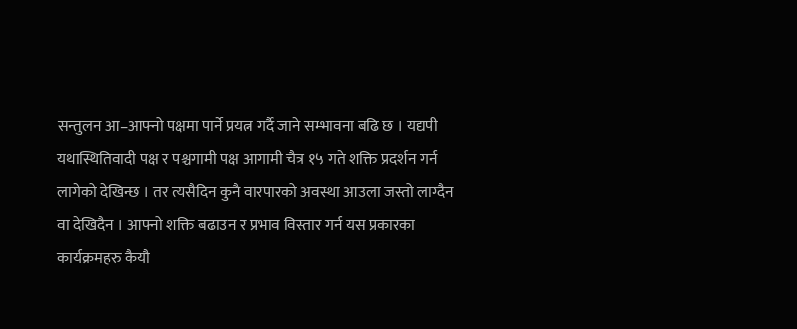सन्तुलन आ–आफ्नो पक्षमा पार्ने प्रयत्न गर्दै जाने सम्भावना बढि छ । यद्यपी यथास्थितिवादी पक्ष र पश्चगामी पक्ष आगामी चैत्र १५ गते शक्ति प्रदर्शन गर्न लागेको देखिन्छ । तर त्यसैदिन कुनै वारपारको अवस्था आउला जस्तो लाग्दैन वा देखिदैन । आफ्नो शक्ति बढाउन र प्रभाव विस्तार गर्न यस प्रकारका कार्यक्रमहरु कैयौ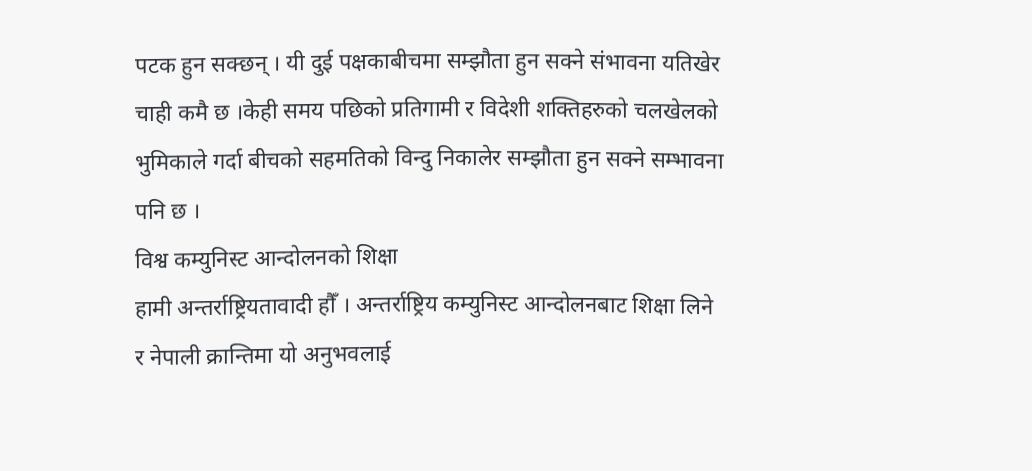पटक हुन सक्छन् । यी दुई पक्षकाबीचमा सम्झौता हुन सक्ने संभावना यतिखेर चाही कमै छ ।केही समय पछिको प्रतिगामी र विदेशी शक्तिहरुको चलखेलको भुमिकाले गर्दा बीचको सहमतिको विन्दु निकालेर सम्झौता हुन सक्ने सम्भावना पनि छ ।
विश्व कम्युनिस्ट आन्दोलनको शिक्षा
हामी अन्तर्राष्ट्रियतावादी हौँ । अन्तर्राष्ट्रिय कम्युनिस्ट आन्दोलनबाट शिक्षा लिने र नेपाली क्रान्तिमा यो अनुभवलाई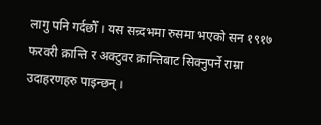लागु पनि गर्दछौँ । यस सन्र्दभमा रुसमा भएको सन १९१७ फरवरी क्रान्ति र अक्टुवर क्रान्तिबाट सिक्नुपर्ने राम्रा उदाहरणहरु पाइन्छन् ।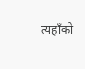त्यहाँको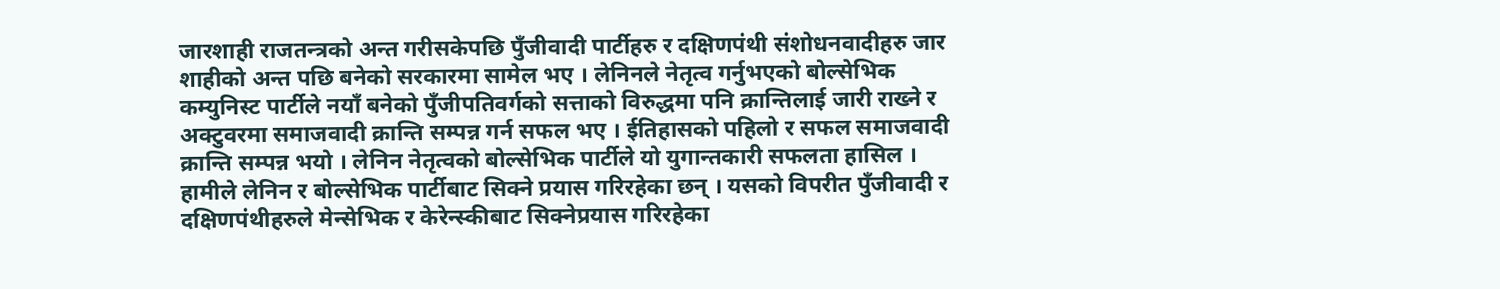जारशाही राजतन्त्रको अन्त गरीसकेपछि पुँजीवादी पार्टीहरु र दक्षिणपंथी संशोधनवादीहरु जार शाहीको अन्त पछि बनेको सरकारमा सामेल भए । लेनिनले नेतृत्व गर्नुभएको बोल्सेभिक कम्युनिस्ट पार्टीले नयाँ बनेको पुँजीपतिवर्गको सत्ताको विरुद्धमा पनि क्रान्तिलाई जारी राख्ने र अक्टुवरमा समाजवादी क्रान्ति सम्पन्न गर्न सफल भए । ईतिहासको पहिलो र सफल समाजवादी क्रान्ति सम्पन्न भयो । लेनिन नेतृत्वको बोल्सेभिक पार्टीले यो युगान्तकारी सफलता हासिल । हामीले लेनिन र बोल्सेभिक पार्टीबाट सिक्ने प्रयास गरिरहेका छन् । यसको विपरीत पुँजीवादी र दक्षिणपंथीहरुले मेन्सेभिक र केरेन्स्कीबाट सिक्नेप्रयास गरिरहेका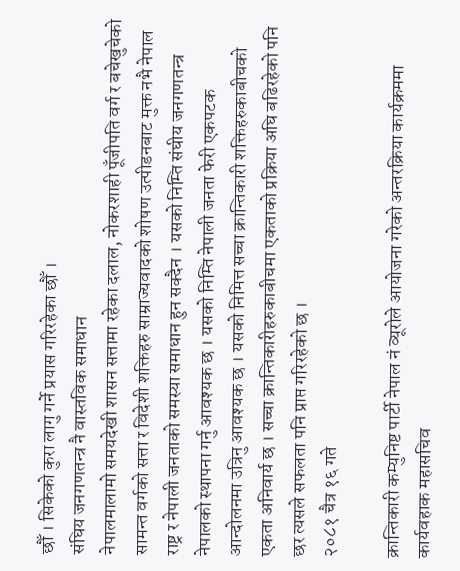छौँ । सिकेको कुरा लागु गर्ने प्रयास गरिरहेका छौँ ।
संघिय जनगणतन्त्र नै वास्तविक समाधान
नेपालमालामो समयदेखी शासन सत्तामा रहेका दलाल, नोकरशाही पूँजीपति वर्ग र बचेखुचेको सामन्त वर्गको सत्ता र विदेशी शक्तिहरु साम्राज्यवादको शोषण उत्पीडनबाट मुक्त नभै नेपाल राष्ट्र र नेपाली जनताको समस्या समाधान हुन सक्दैन । यसको निम्ति संघीय जनगणतन्त्र नेपालको स्थापना गर्नु आवश्यक छ । यसको निम्ति नेपाली जनता फेरी एकपटक आन्दोलनमा उत्रिनु आवश्यक छ । यसको निमित्त सच्चा क्रान्तिकारी शक्तिहरुकाबीचको एकता अनिवार्य छ । सच्चा क्रान्तिकारीहरुकाबीचमा एकताको प्रक्रिया अघि बढिरहेको पनि छर त्यसले सफलता पनि प्राप्त गरिरहेको छ ।
२०८१ चैत्र १६ गते

क्रान्तिकारी कम्युनिष्ट पार्टी नेपाल नं व्यूरोले आयोजना गरेको अन्तरक्रिया कार्यक्रममा कार्यवहाक महासचिव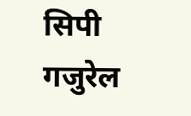सिपी गजुरेल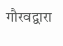गौरवद्वारा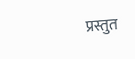प्रस्तुत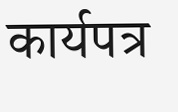कार्यपत्र